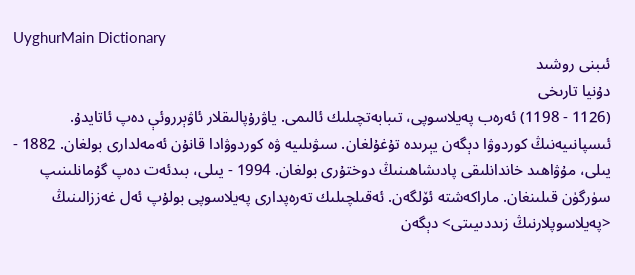UyghurMain Dictionary
ئىبنى روشىد
دۇنيا تارىخى
(1126 - 1198) ئەرەب پەيلاسوپى، تىبابەتچىلىك ئالىمى. ياۋرۇپالىقلار ئاۋېرروئې دەپ ئاتايدۇ. ئىسپانىيەنىڭ كوردوۋا دېگەن يېرىدە تۇغۇلغان. سىۋىلىيە ۋە كوردوۋادا قانۇن ئەمەلدارى بولغان. 1882 - يىلى، مۇۋاھىد خاندانلىقى پادىشاھىنىڭ دوختۇرى بولغان. 1994 - يىلى، بىدئەت دەپ گۇمانلىنىپ سۈرگۈن قىلىنغان. ماراكەشتە ئۆلگەن. ئەقىلچىلىك تەرەپدارى پەيلاسوپى بولۇپ ئەل غەززالىنىڭ <پەيلاسوپلارنىڭ زىددىيىتى> دېگەن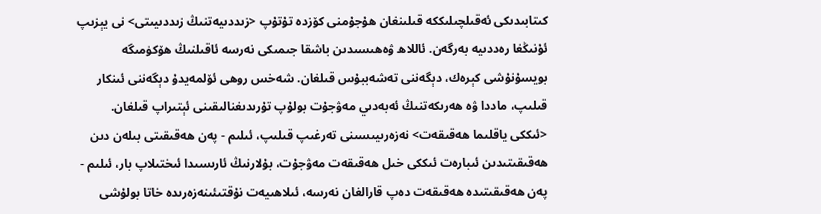كىتابىدىكى ئەقىلچىلىككە قىلىنغان ھۇجۇمنى كۆزدە تۇتۇپ <زىددىيەتنىڭ زىددىيىتى> نى يېزىپ ئۇنىڭغا رەددىيە بەرگەن. ئاللاھ ۋەھىسىدىن باشقا جىمىكى نەرسە ئاقىلنىڭ ھۆكۈمىگە بويسۇنۇشى كېرەك، دېگەننى تەشەببۇس قىلغان. شەخس روھى ئۆلمەيدۇ دېگەننى ئىنكار قىلىپ، ماددا ۋە ھەرىكەتنىڭ ئەبەدىي مەۋجۇت بولۇپ تۇرىدىغنالىقىنى ئېتىراپ قىلغان. <ئىككى ياقلىما ھەقىقەت> نەزەرىيىسىنى تەرغىپ قىلىپ، ئىلىم - پەن ھەقىقىتى بىلەن دىن ھەقىقىتىدىن ئىبارەت ئىككى خىل ھەقىقەت مەۋجۇت، بۇلارنىڭ ئارىسىدا ئىختىلاپ بار، ئىلىم - پەن ھەقىقىتىدە ھەقىقەت دەپ قارالغان نەرسە، ئىلاھىيەت نۇقتىئىنەزەرىدە خاتا بولۇشى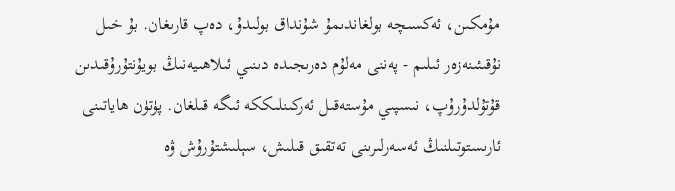مۇمكىن، ئەكسىچە بولغاندىمۇ شۇنداق بولىدۇ، دەپ قارىغان. بۇ خىل نۇقىئىنەزەر ئىلىم - پەننى مەلۇم دەرىجىدە دىنىي ئىلاھىيەنىڭ بويۇنتۇرۇقىدىن قۇتۇلدۇرۇپ، نىسپىي مۇستەقىل ئەركىنلىككە ئىگە قىلغان. پۈتۈن ھاياتىنى ئارىستوتىلنىڭ ئەسەرلىرىنى تەتقىق قىلىش، سېلىشتۇرۇش ۋە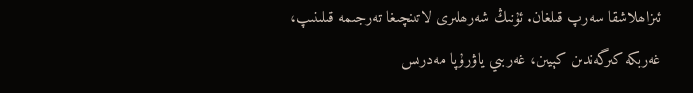ئىزاھلاشقا سەرپ قىلغان. ئۇنىڭ شەرھلىرى لاتىنچىغا تەرجىمە قىلىنىپ، غەربكە كىرگەندىن كېيىن، غەربىي ياۋرۇپا مەدرىس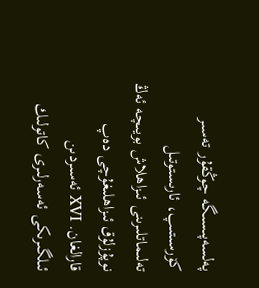پەلسەپىسىگە چوڭقۇر تەسىر كۆرسىتىپ، ئارىستوتىل تەلىماتلىرىنى ئىزاھلاش بويىچە ئەڭ نوپۇزلۇق ئىزاھلىغۇچى دەپ قارالغان. ⅩⅥ ئەسىردىن ئىلگىرىكى ئەسەرلىرى كاتولىك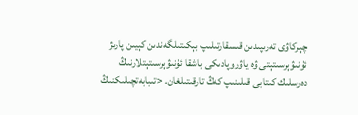چېركاۋى تەرىپىدىن قىسقارتىلىپ بېكىتىلگەندىن كېيىن پارىژ ئۇنىۋېرسىتېتى ۋە ياۋروپادىكى باشقا ئۇنىۋېرسىتېتلارنىڭ دەرسلىك كىتابى قىلىنىپ كەڭ تارقىتىلغان. <تىبابەتچىلىكنىڭ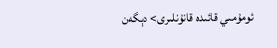ئومۇمىي قائىدە قانۇنلىرى> دېگەن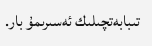تىبابەتچىلىك ئەسىرىمۇ بار.